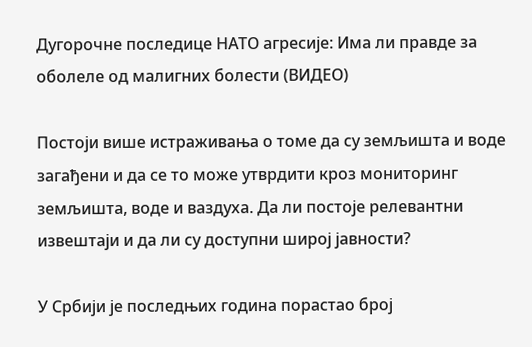Дугорочне последице НАТО агресије: Има ли правде за оболеле од малигних болести (ВИДЕО)

Постоји више истраживања о томе да су земљишта и воде загађени и да се то може утврдити кроз мониторинг земљишта, воде и ваздуха. Да ли постоје релевантни извештаји и да ли су доступни широј јавности?

У Србији је последњих година порастао број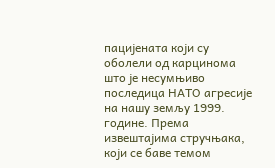пацијената који су оболели од карцинома што је несумњиво последица НАТО агресије на нашу земљу 1999. године. Према извештајима стручњака, који се баве темом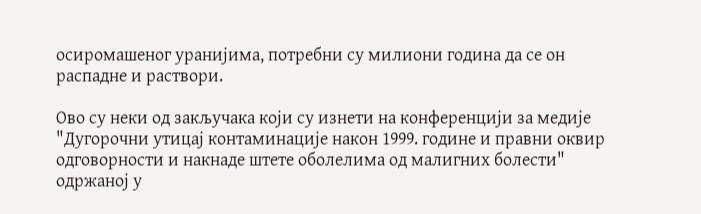осиромашеног уранијима, потребни су милиони година да се он распадне и раствори.

Ово су неки од закључака који су изнети на конференцији за медије "Дугорочни утицај контаминације након 1999. године и правни оквир одговорности и накнаде штете оболелима од малигних болести" одржаној у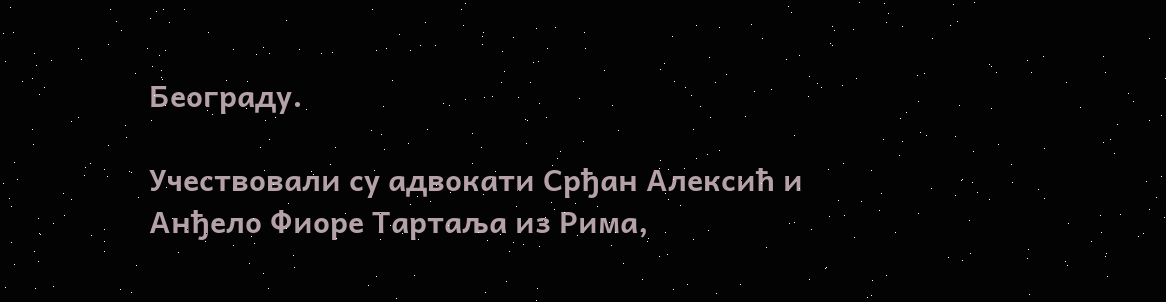Београду.

Учествовали су адвокати Срђан Алексић и Анђело Фиоре Тартаља из Рима,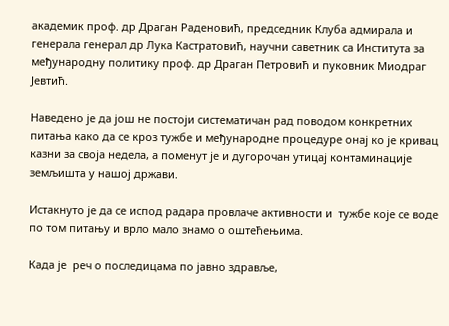академик проф. др Драган Раденовић, председник Клуба адмирала и генерала генерал др Лука Кастратовић, научни саветник са Института за међународну политику проф. др Драган Петровић и пуковник Миодраг Јевтић.

Наведено је да још не постоји систематичан рад поводом конкретних питања како да се кроз тужбе и међународне процедуре онај ко је кривац казни за своја недела, а поменут је и дугорочан утицај контаминације земљишта у нашој држави.

Истакнуто је да се испод радара провлаче активности и  тужбе које се воде по том питању и врло мало знамо о оштећењима.

Када је  реч о последицама по јавно здравље,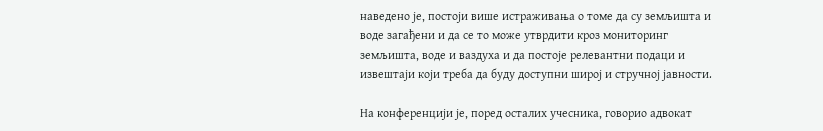наведено је, постоји више истраживања о томе да су земљишта и воде загађени и да се то може утврдити кроз мониторинг земљишта, воде и ваздуха и да постоје релевантни подаци и извештаји који треба да буду доступни широј и стручној јавности.

На конференцији је, поред осталих учесника, говорио адвокат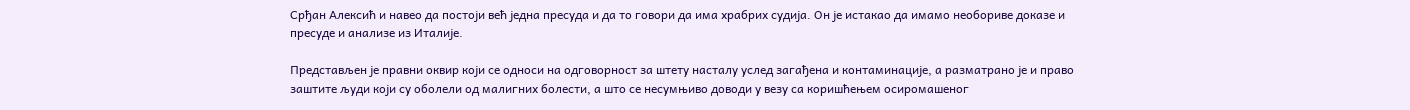Срђан Алексић и навео да постоји већ једна пресуда и да то говори да има храбрих судија. Он је истакао да имамо необориве доказе и пресуде и анализе из Италије.

Представљен је правни оквир који се односи на одговорност за штету насталу услед загађена и контаминације, а разматрано је и право заштите људи који су оболели од малигних болести, а што се несумњиво доводи у везу са коришћењем осиромашеног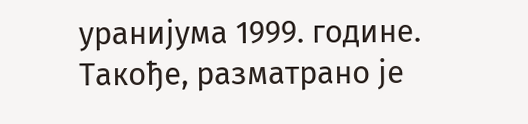уранијума 1999. године. Такође, разматрано је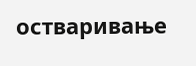остваривање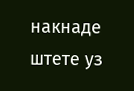накнаде штете уз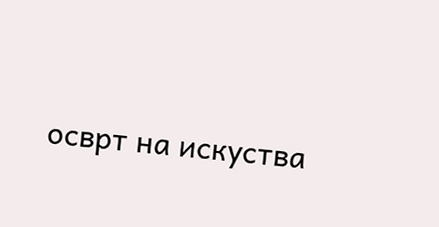осврт на искуства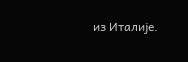из Италије.